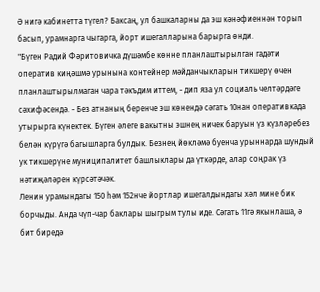Ә нигә кабинетта түгел? Баксаң, ул башкаларны да эш кәнәфиеннән торып басып, урамнарга чыгарга, йорт ишегалларына барырга өнди.
"Бүген Радий Фәритовичка дүшәмбе көнне планлаштырылган гадәти оператив киңәшмә урынына контейнер мәйданчыкларын тикшерү өчен планлаштырылмаган чара тәкъдим иттем, - дип яза ул социаль челтәрдәге сәхифәсендә. - Без атнаның беренче эш көнендә сәгать 10нан оперативкада утырырга күнектек. Бүген әлеге вакытны эшнең ничек баруын үз күзләребез белән күрүгә багышларга булдык. Безнең йөкләмә буенча урыннарда шундый ук тикшерүне муниципалитет башлыклары да үткәрде, алар соңрак үз нәтиҗәләрен күрсәтәчәк.
Ленин урамындагы 150 һәм 152нче йортлар ишегалдындагы хәл мине бик борчыды. Анда чүп-чар баклары шыгрым тулы иде. Сәгать 11гә якынлаша, ә бит биредә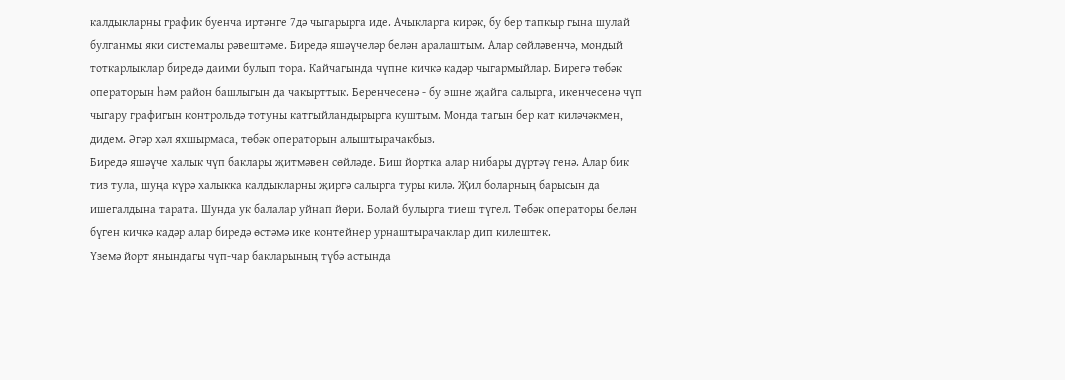калдыкларны график буенча иртәнге 7дә чыгарырга иде. Ачыкларга кирәк, бу бер тапкыр гына шулай булганмы яки системалы рәвештәме. Биредә яшәүчеләр белән аралаштым. Алар сөйләвенчә, мондый тоткарлыклар биредә даими булып тора. Кайчагында чүпне кичкә кадәр чыгармыйлар. Бирегә төбәк операторын һәм район башлыгын да чакырттык. Беренчесенә - бу эшне җайга салырга, икенчесенә чүп чыгару графигын контрольдә тотуны катгыйландырырга куштым. Монда тагын бер кат киләчәкмен, дидем. Әгәр хәл яхшырмаса, төбәк операторын алыштырачакбыз.
Биредә яшәүче халык чүп баклары җитмәвен сөйләде. Биш йортка алар нибары дүртәү генә. Алар бик тиз тула, шуңа күрә халыкка калдыкларны җиргә салырга туры килә. Җил боларның барысын да ишегалдына тарата. Шунда ук балалар уйнап йөри. Болай булырга тиеш түгел. Төбәк операторы белән бүген кичкә кадәр алар биредә өстәмә ике контейнер урнаштырачаклар дип килештек.
Үземә йорт янындагы чүп-чар бакларының түбә астында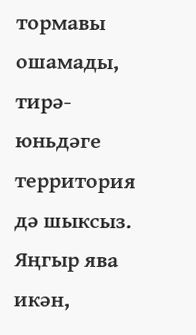тормавы ошамады, тирә-юньдәге территория дә шыксыз. Яңгыр ява икән,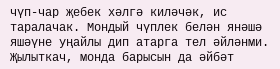чүп-чар җебек хәлгә киләчәк, ис таралачак. Мондый чүплек белән янәшә яшәүне уңайлы дип атарга тел әйләнми. Җылыткач, монда барысын да әйбәт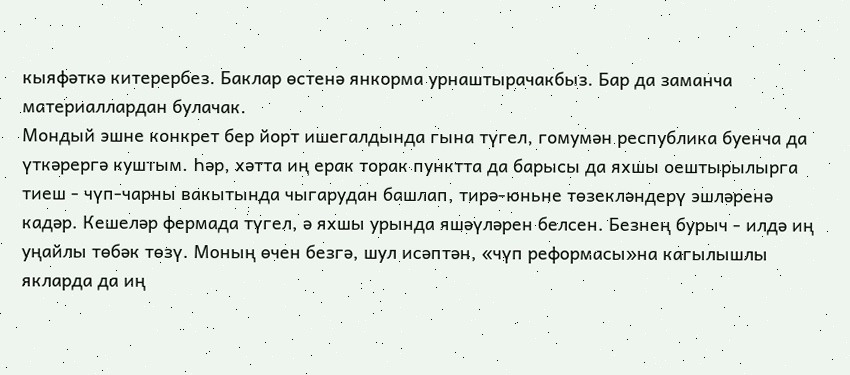кыяфәткә китерербез. Баклар өстенә янкорма урнаштырачакбыз. Бар да заманча материаллардан булачак.
Мондый эшне конкрет бер йорт ишегалдында гына түгел, гомумән республика буенча да үткәрергә куштым. Һәр, хәтта иң ерак торак пунктта да барысы да яхшы оештырылырга тиеш - чүп-чарны вакытында чыгарудан башлап, тирә-юньне төзекләндерү эшләренә кадәр. Кешеләр фермада түгел, ә яхшы урында яшәүләрен белсен. Безнең бурыч - илдә иң уңайлы төбәк төзү. Моның өчен безгә, шул исәптән, «чүп реформасы»на кагылышлы якларда да иң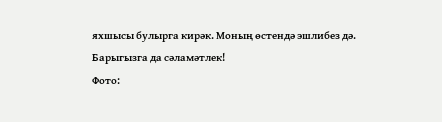яхшысы булырга кирәк. Моның өстендә эшлибез дә.
Барыгызга да сәламәтлек!
Фото: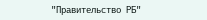"Правительство РБ"